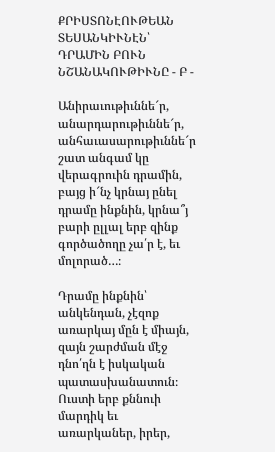ՔՐԻՍՏՈՆԷՈՒԹԵԱՆ ՏԵՍԱՆԿԻՒՆԷՆ՝ ԴՐԱՄԻՆ ԲՈՒՆ ՆՇԱՆԱԿՈՒԹԻՒՆԸ - Բ -

Անիրաւութիւննե՜ր, անարդարութիւննե՜ր, անհաւասարութիւննե՜ր շատ անգամ կը վերագրուին դրամին, բայց ի՜նչ կրնայ ընել դրամը ինքնին, կրնա՞յ բարի ըլլալ երբ զինք գործածողը չա՛ր է, եւ մոլորած…։

Դրամը ինքնին՝ անկենդան, չէզոք առարկայ մըն է միայն, զայն շարժման մէջ դնո՛ղն է իսկական պատասխանատուն։ Ուստի երբ քննուի մարդիկ եւ առարկաներ, իրեր,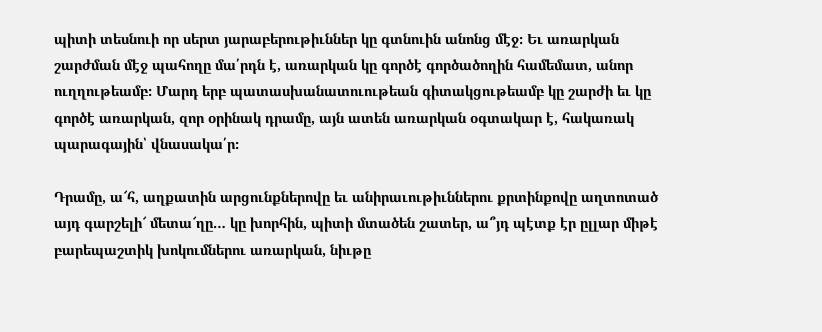պիտի տեսնուի որ սերտ յարաբերութիւններ կը գտնուին անոնց մէջ։ Եւ առարկան շարժման մէջ պահողը մա՛րդն է, առարկան կը գործէ գործածողին համեմատ, անոր ուղղութեամբ։ Մարդ երբ պատասխանատուութեան գիտակցութեամբ կը շարժի եւ կը գործէ առարկան, զոր օրինակ դրամը, այն ատեն առարկան օգտակար է, հակառակ պարագային՝ վնասակա՛ր։

Դրամը, ա՜հ, աղքատին արցունքներովը եւ անիրաւութիւններու քրտինքովը աղտոտած այդ գարշելի՜ մետա՜ղը… կը խորհին, պիտի մտածեն շատեր, ա՞յդ պէտք էր ըլլար միթէ բարեպաշտիկ խոկումներու առարկան, նիւթը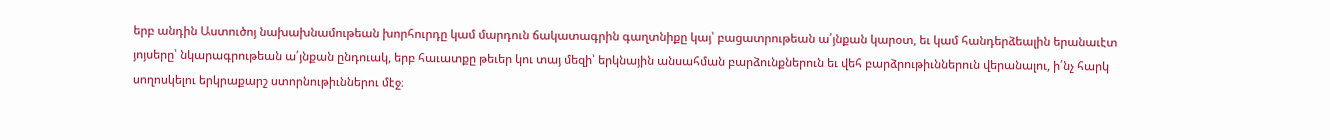երբ անդին Աստուծոյ նախախնամութեան խորհուրդը կամ մարդուն ճակատագրին գաղտնիքը կայ՝ բացատրութեան ա՛յնքան կարօտ, եւ կամ հանդերձեալին երանաւէտ յոյսերը՝ նկարագրութեան ա՛յնքան ընդուակ, երբ հաւատքը թեւեր կու տայ մեզի՝ երկնային անսահման բարձունքներուն եւ վեհ բարձրութիւններուն վերանալու, ի՛նչ հարկ սողոսկելու երկրաքարշ ստորնութիւններու մէջ։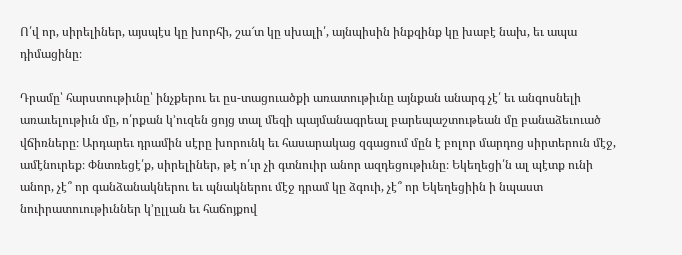Ո՛վ որ, սիրելիներ, այսպէս կը խորհի, շա՜տ կը սխալի՛, այնպիսին ինքզինք կը խաբէ նախ, եւ ապա դիմացինը։

Դրամը՝ հարստութիւնը՝ ինչքերու եւ ըս-տացուածքի առատութիւնը այնքան անարգ չէ՛ եւ անգոսնելի առաւելութիւն մը, ո՛րքան կ՚ուզեն ցոյց տալ մեզի պայմանագրեալ բարեպաշտութեան մը բանաձեւուած վճիռները։ Արդարեւ դրամին սէրը խորունկ եւ հասարակաց զգացում մըն է բոլոր մարդոց սիրտերուն մէջ, ամէնուրեք։ Փնտռեցէ՛ք, սիրելիներ, թէ ո՛ւր չի գտնուիր անոր ազդեցութիւնը։ Եկեղեցի՛ն ալ պէտք ունի անոր, չէ՞ որ գանձանակներու եւ պնակներու մէջ դրամ կը ձգուի, չէ՞ որ Եկեղեցիին ի նպաստ նուիրատուութիւններ կ՚ըլլան եւ հաճոյքով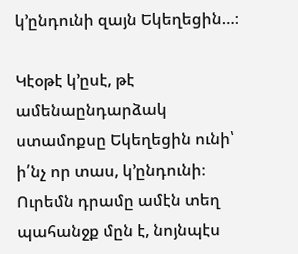կ՚ընդունի զայն Եկեղեցին…։

Կէօթէ կ՚ըսէ, թէ ամենաընդարձակ ստամոքսը Եկեղեցին ունի՝ ի՛նչ որ տաս, կ՚ընդունի։ Ուրեմն դրամը ամէն տեղ պահանջք մըն է, նոյնպէս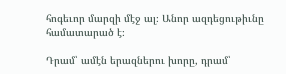հոգեւոր մարզի մէջ ալ։ Անոր ազդեցութիւնը համատարած է։

Դրամ՝ ամէն երազներու խորը, դրամ՝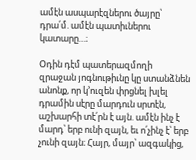ամէն ասպարէզներու ծայրը՝ դրա՛մ. ամէն պատիւներու կատարը…։

Օդին դէմ պատերազմողի զրաջան յոգնութիւնը կը ստանձնեն անոնք, որ կ՚ուզեն փրցնել խլել դրամին սէրը մարդուն սրտէն, աշխարհի տէ՛րն է այն. ամէն ինչ է մարդ՝ երբ ունի զայն, եւ ո՛չինչ է՝ երբ չունի զայն։ Հայր, մայր՝ ազգակից,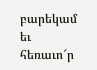բարեկամ եւ հեռաւո՜ր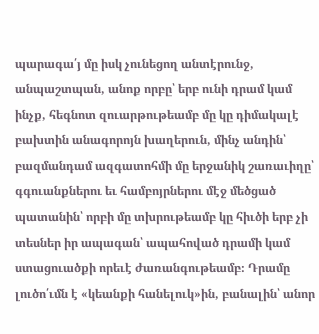պարագա՛յ մը իսկ չունեցող անտէրունջ, անպաշտպան, անոք որբը՝ երբ ունի դրամ կամ ինչք, հեգնոտ զուարթութեամբ մը կը դիմակալէ բախտին անագորոյն խաղերուն, մինչ անդին՝ բազմանդամ ազգատոհմի մը երջանիկ շառաւիղը՝ գգուանքներու եւ համբոյրներու մէջ մեծցած պատանին՝ որբի մը տխրութեամբ կը հիւծի երբ չի տեսներ իր ապագան՝ ապահոված դրամի կամ ստացուածքի որեւէ ժառանգութեամբ։ Դրամը լուծո՛ւմն է «կեանքի հանելուկ»ին, բանալին՝ անոր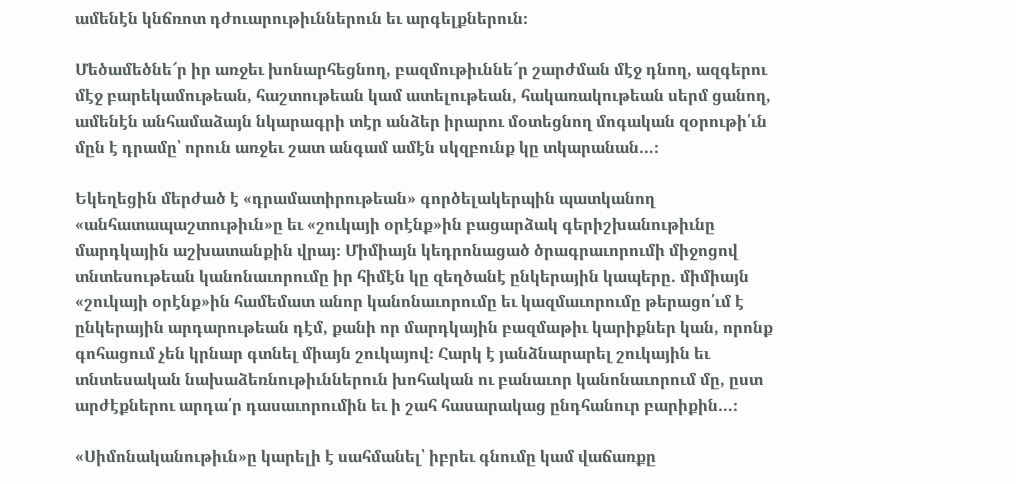ամենէն կնճռոտ դժուարութիւններուն եւ արգելքներուն։

Մեծամեծնե՜ր իր առջեւ խոնարհեցնող, բազմութիւննե՜ր շարժման մէջ դնող, ազգերու մէջ բարեկամութեան, հաշտութեան կամ ատելութեան, հակառակութեան սերմ ցանող, ամենէն անհամաձայն նկարագրի տէր անձեր իրարու մօտեցնող մոգական զօրութի՛ւն մըն է դրամը՝ որուն առջեւ շատ անգամ ամէն սկզբունք կը տկարանան…։

Եկեղեցին մերժած է «դրամատիրութեան» գործելակերպին պատկանող «անհատապաշտութիւն»ը եւ «շուկայի օրէնք»ին բացարձակ գերիշխանութիւնը մարդկային աշխատանքին վրայ։ Միմիայն կեդրոնացած ծրագրաւորումի միջոցով տնտեսութեան կանոնաւորումը իր հիմէն կը զեղծանէ ընկերային կապերը. միմիայն «շուկայի օրէնք»ին համեմատ անոր կանոնաւորումը եւ կազմաւորումը թերացո՛ւմ է ընկերային արդարութեան դէմ, քանի որ մարդկային բազմաթիւ կարիքներ կան, որոնք գոհացում չեն կրնար գտնել միայն շուկայով։ Հարկ է յանձնարարել շուկային եւ տնտեսական նախաձեռնութիւններուն խոհական ու բանաւոր կանոնաւորում մը, ըստ արժէքներու արդա՛ր դասաւորումին եւ ի շահ հասարակաց ընդհանուր բարիքին…։

«Սիմոնականութիւն»ը կարելի է սահմանել՝ իբրեւ գնումը կամ վաճառքը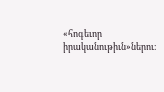«հոգեւոր իրականութիւն»ներու։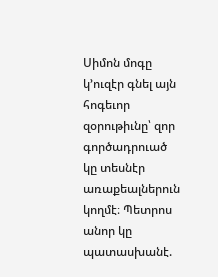Սիմոն մոգը կ՚ուզէր գնել այն հոգեւոր զօրութիւնը՝ զոր գործադրուած կը տեսնէր առաքեալներուն կողմէ։ Պետրոս անոր կը պատասխանէ.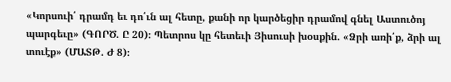«Կորսուի՛ դրամդ եւ դո՛ւն ալ հետը, քանի որ կարծեցիր դրամով գնել Աստուծոյ պարգեւը» (ԳՈՐԾ. Ը 20)։ Պետրոս կը հետեւի Յիսուսի խօսքին. «Ձրի առի՛ք, ձրի ալ տուէք» (ՄԱՏԹ. Ժ 8)։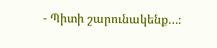- Պիտի շարունակենք…։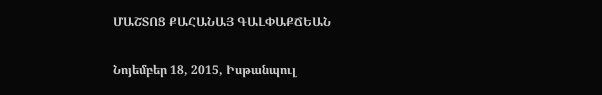ՄԱՇՏՈՑ ՔԱՀԱՆԱՅ ԳԱԼՓԱՔՃԵԱՆ

Նոյեմբեր 18, 2015, Իսթանպուլ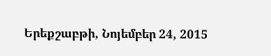Երեքշաբթի, Նոյեմբեր 24, 2015